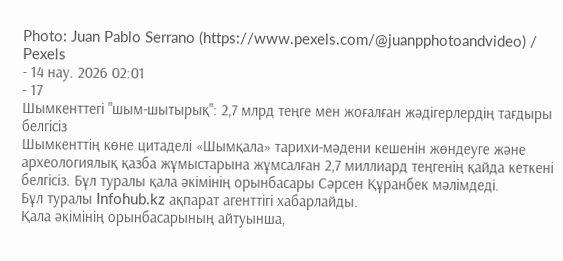Photo: Juan Pablo Serrano (https://www.pexels.com/@juanpphotoandvideo) / Pexels
- 14 нау. 2026 02:01
- 17
Шымкенттегі "шым-шытырық": 2,7 млрд теңге мен жоғалған жәдігерлердің тағдыры белгісіз
Шымкенттің көне цитаделі «Шымқала» тарихи-мәдени кешенін жөндеуге және археологиялық қазба жұмыстарына жұмсалған 2,7 миллиард теңгенің қайда кеткені белгісіз. Бұл туралы қала әкімінің орынбасары Сәрсен Құранбек мәлімдеді.
Бұл туралы Infohub.kz ақпарат агенттігі хабарлайды.
Қала әкімінің орынбасарының айтуынша,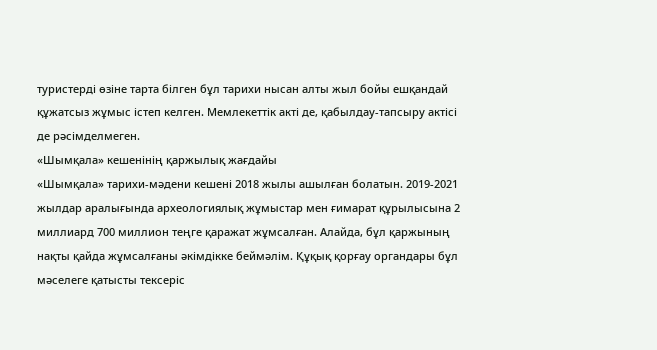туристерді өзіне тарта білген бұл тарихи нысан алты жыл бойы ешқандай құжатсыз жұмыс істеп келген. Мемлекеттік акті де, қабылдау-тапсыру актісі де рәсімделмеген.
«Шымқала» кешенінің қаржылық жағдайы
«Шымқала» тарихи-мәдени кешені 2018 жылы ашылған болатын. 2019-2021 жылдар аралығында археологиялық жұмыстар мен ғимарат құрылысына 2 миллиард 700 миллион теңге қаражат жұмсалған. Алайда, бұл қаржының нақты қайда жұмсалғаны әкімдікке беймәлім. Құқық қорғау органдары бұл мәселеге қатысты тексеріс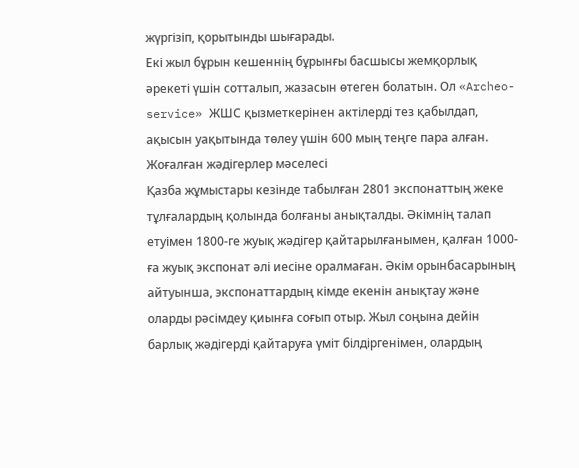жүргізіп, қорытынды шығарады.
Екі жыл бұрын кешеннің бұрынғы басшысы жемқорлық әрекеті үшін сотталып, жазасын өтеген болатын. Ол «Archeo-service» ЖШС қызметкерінен актілерді тез қабылдап, ақысын уақытында төлеу үшін 600 мың теңге пара алған.
Жоғалған жәдігерлер мәселесі
Қазба жұмыстары кезінде табылған 2801 экспонаттың жеке тұлғалардың қолында болғаны анықталды. Әкімнің талап етуімен 1800-ге жуық жәдігер қайтарылғанымен, қалған 1000-ға жуық экспонат әлі иесіне оралмаған. Әкім орынбасарының айтуынша, экспонаттардың кімде екенін анықтау және оларды рәсімдеу қиынға соғып отыр. Жыл соңына дейін барлық жәдігерді қайтаруға үміт білдіргенімен, олардың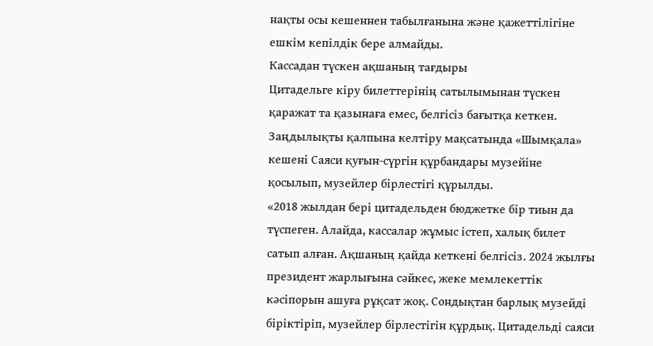нақты осы кешеннен табылғанына және қажеттілігіне ешкім кепілдік бере алмайды.
Кассадан түскен ақшаның тағдыры
Цитадельге кіру билеттерінің сатылымынан түскен қаражат та қазынаға емес, белгісіз бағытқа кеткен. Заңдылықты қалпына келтіру мақсатында «Шымқала» кешені Саяси қуғын-сүргін құрбандары музейіне қосылып, музейлер бірлестігі құрылды.
«2018 жылдан бері цитадельден бюджетке бір тиын да түспеген. Алайда, кассалар жұмыс істеп, халық билет сатып алған. Ақшаның қайда кеткені белгісіз. 2024 жылғы президент жарлығына сәйкес, жеке мемлекеттік кәсіпорын ашуға рұқсат жоқ. Сондықтан барлық музейді біріктіріп, музейлер бірлестігін құрдық. Цитадельді саяси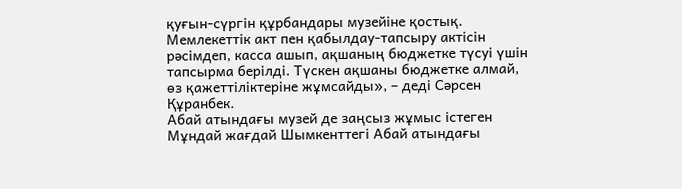қуғын-сүргін құрбандары музейіне қостық. Мемлекеттік акт пен қабылдау-тапсыру актісін рәсімдеп, касса ашып, ақшаның бюджетке түсуі үшін тапсырма берілді. Түскен ақшаны бюджетке алмай, өз қажеттіліктеріне жұмсайды», – деді Сәрсен Құранбек.
Абай атындағы музей де заңсыз жұмыс істеген
Мұндай жағдай Шымкенттегі Абай атындағы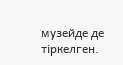музейде де тіркелген.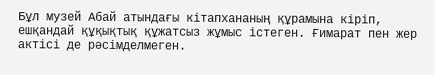Бұл музей Абай атындағы кітапхананың құрамына кіріп, ешқандай құқықтық құжатсыз жұмыс істеген. Ғимарат пен жер актісі де рәсімделмеген.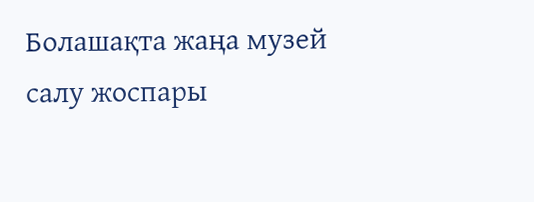Болашақта жаңа музей салу жоспары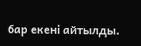бар екені айтылды.